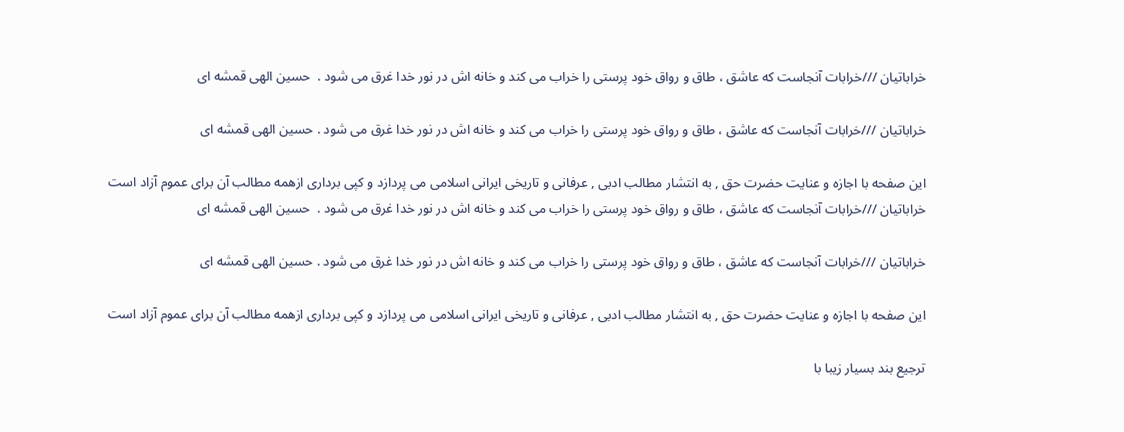خراباتیان ///خرابات آنجاست که عاشق ، طاق و رواق خود پرستی را خراب می کند و خانه اش در نور خدا غرق می شود .  حسین الهی قمشه ای

خراباتیان ///خرابات آنجاست که عاشق ، طاق و رواق خود پرستی را خراب می کند و خانه اش در نور خدا غرق می شود . حسین الهی قمشه ای

این صفحه با اجازه و عنایت حضرت حق , به انتشار مطالب ادبی , عرفانی و تاریخی ایرانی اسلامی می پردازد و کپی برداری ازهمه مطالب آن برای عموم آزاد است
خراباتیان ///خرابات آنجاست که عاشق ، طاق و رواق خود پرستی را خراب می کند و خانه اش در نور خدا غرق می شود .  حسین الهی قمشه ای

خراباتیان ///خرابات آنجاست که عاشق ، طاق و رواق خود پرستی را خراب می کند و خانه اش در نور خدا غرق می شود . حسین الهی قمشه ای

این صفحه با اجازه و عنایت حضرت حق , به انتشار مطالب ادبی , عرفانی و تاریخی ایرانی اسلامی می پردازد و کپی برداری ازهمه مطالب آن برای عموم آزاد است

ترجیع بند بسیار زیبا با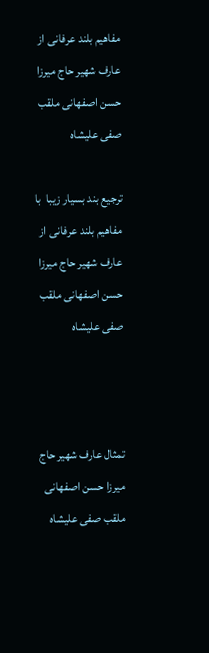مفاهیم بلند عرفانی از عارف شهیر حاج میرزا حسن اصفهانی ملقب صفی علیشاه

ترجیع بند بسیار زیبا  با مفاهیم بلند عرفانی از عارف شهیر حاج میرزا حسن اصفهانی ملقب صفی علیشاه



تمثال عارف شهیر حاج میرزا حسن اصفهانی ملقب صفی علیشاه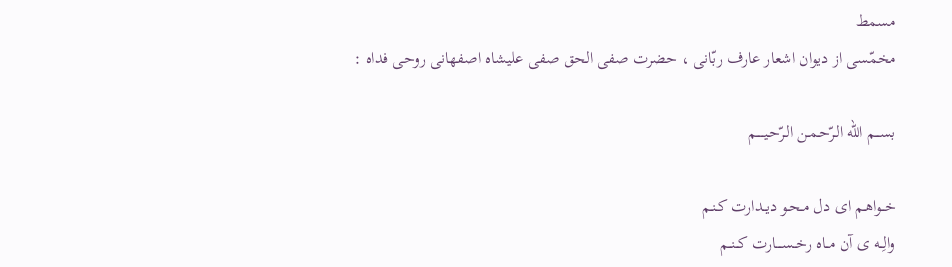مسمط
مخمّسی از دیوان اشعار عارف ربّانی ، حضرت صفی الحق صفی علیشاه اصفهانی روحی فداه :

بســـم الله الـرّحـمـن الـرّحـیـــــم

خــواهـم ای دل مـحـو دیــدارت کـنـم
والِــه ی آن مــاه رخــســــارت کــنــم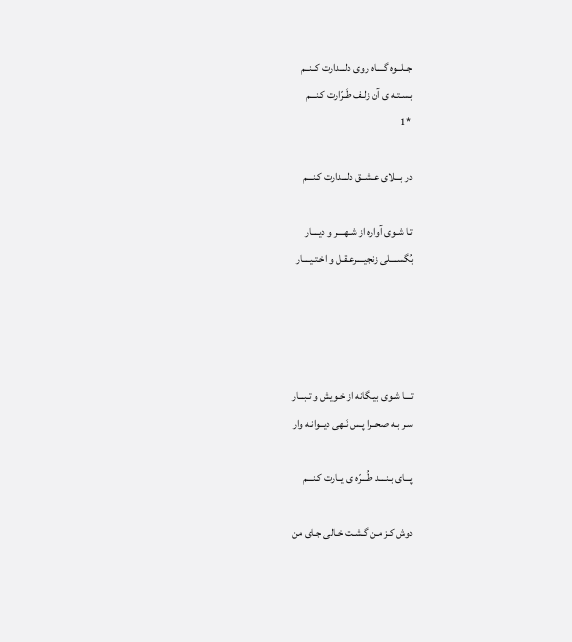جــلــوه گــــاه روی دلـــدارت کــنــم
بـسـتـه ی آن زلـف طَـرّارت کـنـــم
 *1

در بـــلای عـشــق دلـــدارت کـنـــم

تـا شـوی آواره از شـهــــر و دیــــار
بُگســــلی زنجیــــرعـقـل و اخـتـیــــار




تـــا شـوی بیـگانه از خـویش و تـبـــار
سـر بـه صحــرا پـس نَـهی دیــوانـه وار

پـــای بـنــــد طُـــرّه ی یــارت کـنـــم

دوش کـز مـن گـشـت خـالی جـای من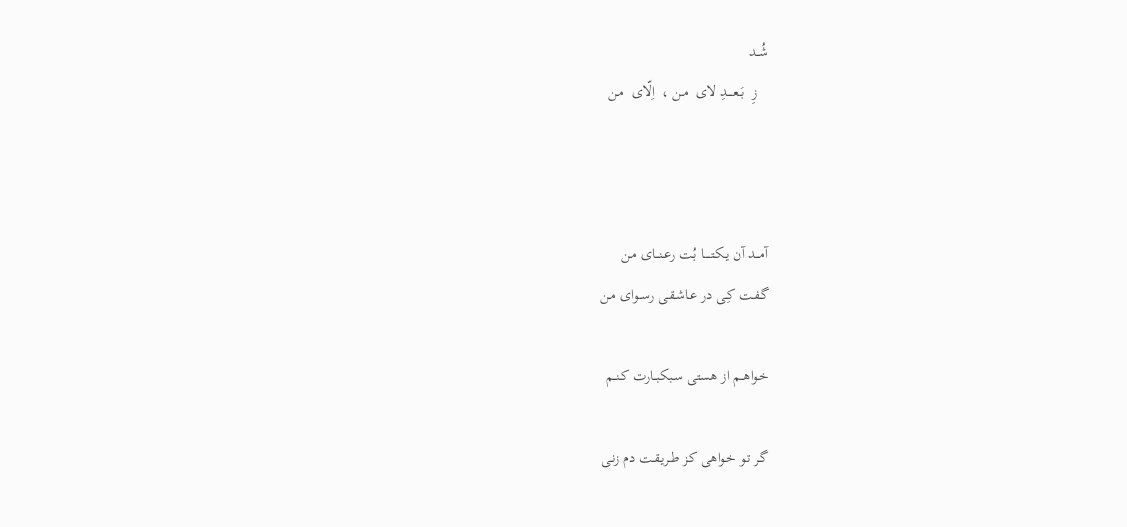شُــد
   زِ  بَــعــــدِ لای  مـن ،  اِلّای  مـن



آمـــد آن یـکـتـــــا بُـت رعـنـــای مـن
گـفـت کِـی در عـاشـقـی رســوای مـن

خـواهــم از هستی سـبکبــارت کـنــم

گـر تـو خـواهی کـز طـریـقـت دم زنـی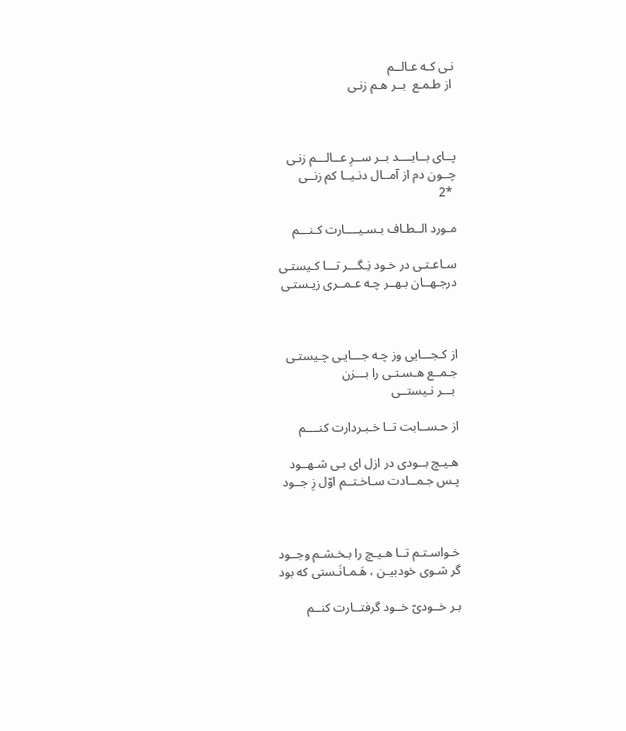نـی کـه عـالــم
 از طـمـع  بــر هـم زنـی



پــای بــایــــد بــر ســرِ عــالـــم زنـی
چــون دم از آمــال دنـیــا کم زنــی
 *2

مـورد الــطـاف بـسـیــــارت کـنـــم

سـاعـتـی در خـود نِـگـــر تـــا کـیستـی
درجـهــان بـهــر چـه عـمــری زیـستـی



از کـجـــایی وز چـه جـــایـی چـیستـی
جـمــع هـسـتـی را بـــزن
 بـــر نـیستــی

از حـســابت تــا خـبـردارت کنــــم

هـیـچ بــودی در ازل ای بـی شـهــود
پـس جـمــادت سـاخـتــم اوّل زِ جــود



خـواسـتـم تــا هـیـچ را بـخـشـم وجــود
گر شـوی خودبیـن ، هَـمـانَـستی که بود

بـر خــودیّ خــود گرفتــارت کنــم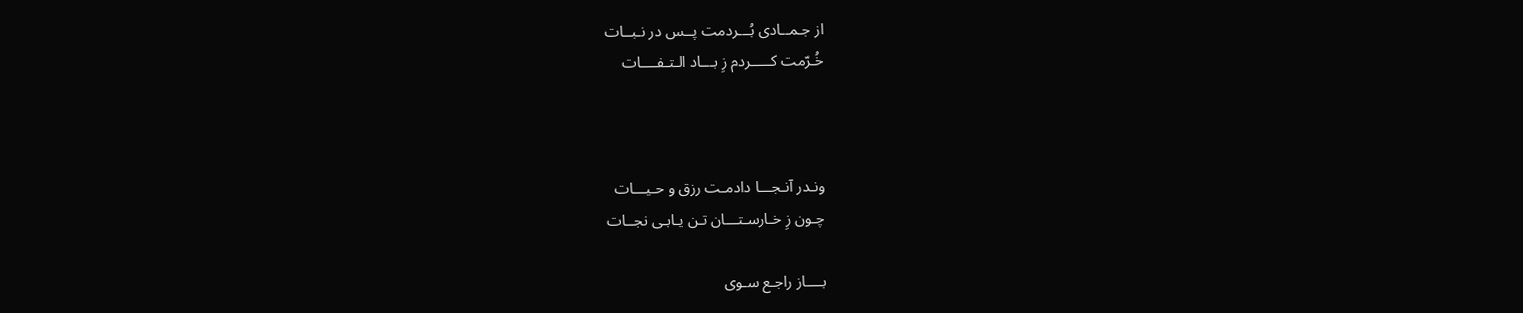از جـمــادی بُـــردمت پــس در نـبــات
خُـرّمت کـــــردم زِ بـــاد الـتـفــــات



ونـدر آنـجـــا دادمـت رزق و حـیـــات
چـون زِ خـارسـتـــان تـن یـابـی نجــات

بــــاز راجـع سـوی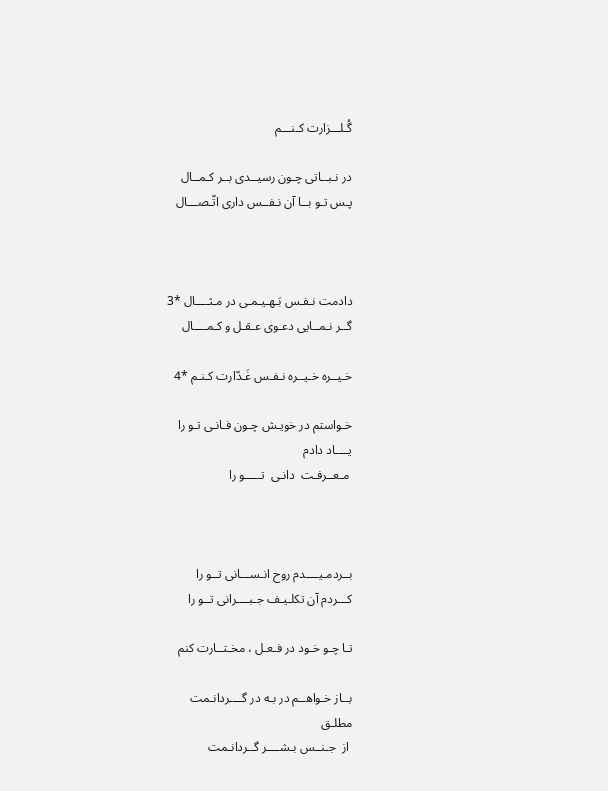گُـلـــزارت کـنـــم

در نـبــاتی چـون رسیــدی بــر کـمــال
پـس تـو بــا آن نـفــس داری اتّـصـــال



دادمت نـفـس بَـهـیـمـی در مـثــــال *3
گــر نـمــایی دعـوی عـقـل و کـمــــال

خـیــره خـیــره نـفـس غَـدّارت کـنـم *4

خـواستم در خویـش چـون فـانـی تـو را
یــــاد دادم
 مـعــرفـت  دانـی  تـــــو را



بــردمـیــــدم روح انـســـانی تــو را
کـــردم آن تکلـیـف جـبــــرانی تــو را

تـا چـو خـود در فـعـل ، مخـتــارت کنم

بــاز خـواهــم در بـه در گــــردانـمت
مطلـق
 از  جـنــس بـشــــر گــردانـمت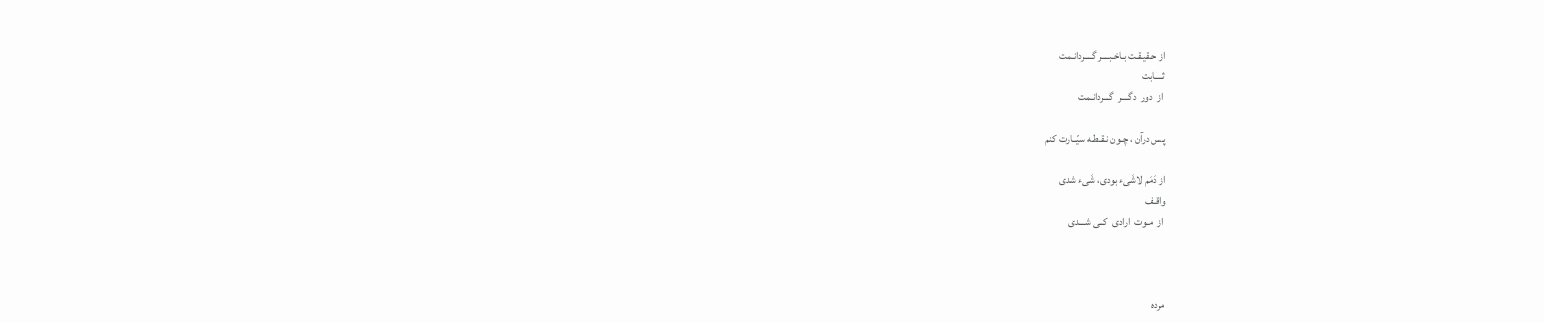از حـقیـقـت بـاخـبــــر گــــردانـمت
ثــــابت
 از  دور  دگــــر  گـــردانـمت

پـس درآن ، چـون نـقـطـه سیّــارت کنم

از دَمَم لاشَیء بودی، شَیء شدی
واقـف
 از  مـوت  ارادی  کــی شـــدی



مرده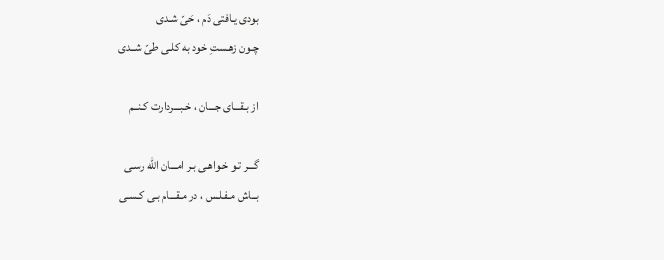بودی یـافتی دَم ، حَیّ شـدی
چـون زهـستِ خود به کلـی طیّ شــدی

از بـقـــای جـــان ، خـبـــردارت کـنــم

گـــر تـو خـواهـی بـر امـــان الله رسـی
بــاش مـفـلـس ، در مـقـــام بـی کـسـی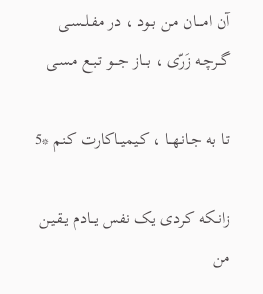آن امــــان مـن بــود ، در مفـلــسـی
گــرچـه زَرّی ، بـــاز جـــو تـبـع مـسـی

تـا به جـانـهــا ، کـیمیــاکارت کـنم *5

زانـکه کـردی یک نفس یـــادم یـقـیـن
من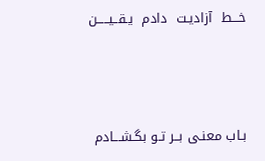خـــط  آزادیـت  دادم  یـقــیـــــن



بـاب معنـی بــر تـو بگـشـــادم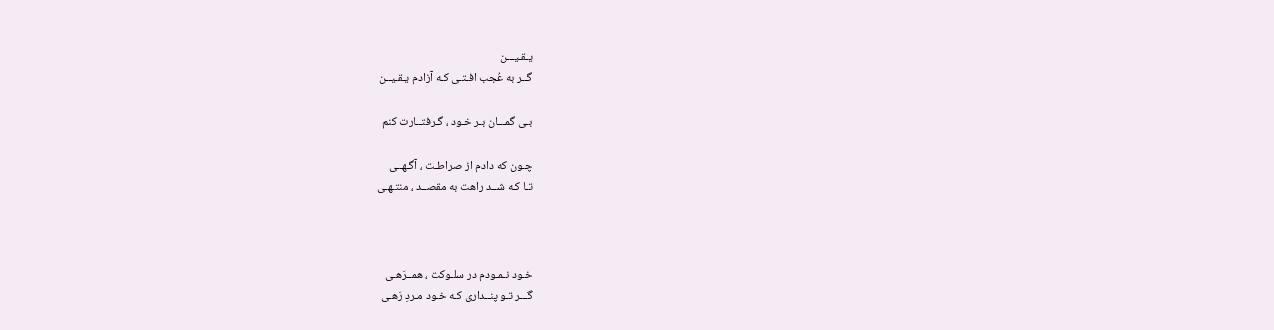یـقـیـــن
گــر به عُجب افـتـی کـه آزادم یـقـیــن

بـی گمـــان بـر خـود ، گـرفتــارت کنم

چـون که دادم از صراطـت ، آگـهــی
تـا کـه شــد راهت به مقصــد ، منتـهـی



خـود نـمـودم در سلـوکت ، همــرَهـی
گـــر تـو پنــداری کـه خـود مـردِ رَهـی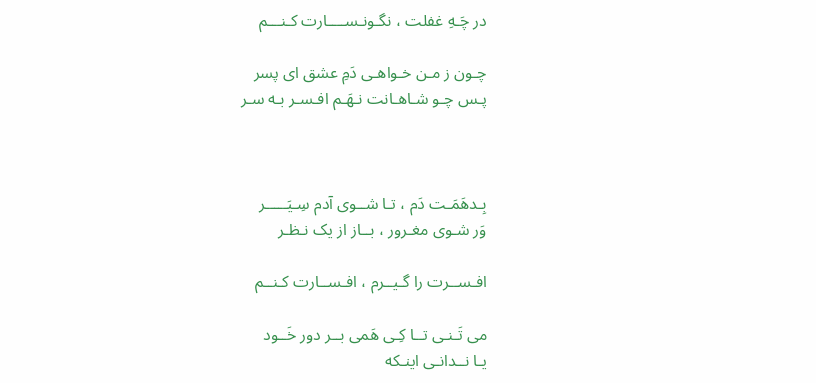در چَـهِ غفلت ، نگـونـســــارت کـنـــم

چـون ز مـن خـواهـی دَمِ عشق ای پسر
پـس چـو شـاهـانت نـهَـم افـسـر بـه سـر



بِـدهَمَـت دَم ، تـا شــوی آدم سِـیَـــــر
وَر شـوی مغـرور ، بــاز از یک نـظـر

افـســرت را گـیــرم ، افـســارت کـنــم

می تَـنـی تــا کِـی هَمی بــر دور خَــود
یـا نــدانـی اینـکه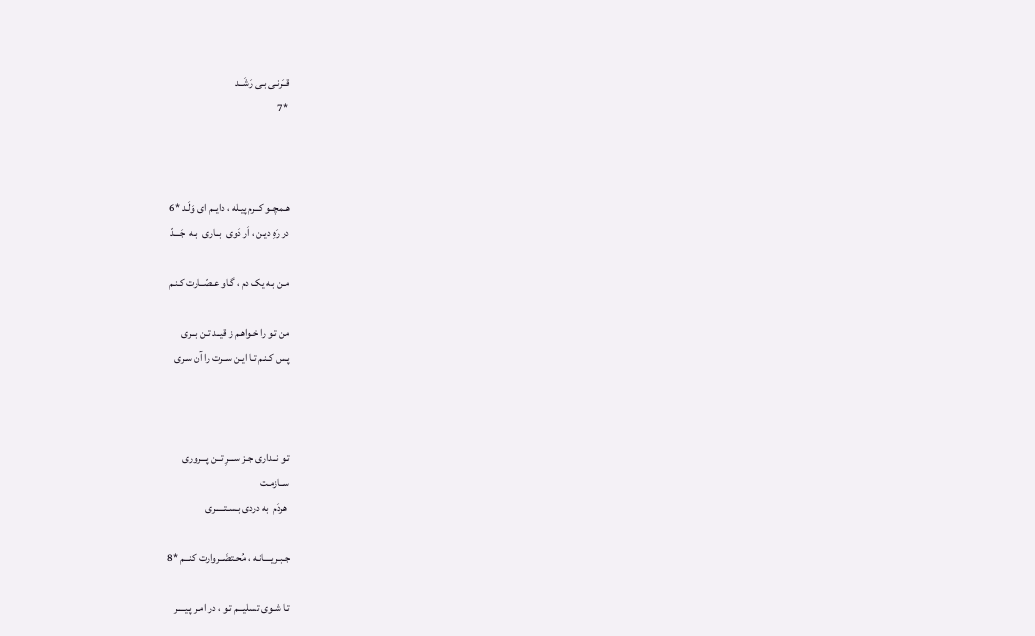قــَرنـی بـی رَشَــد
 *7



هـمچــو کــرم پیـله ، دایــم ای وَلَـد *6
در رَهِ دیـن ، اَر دَوی  بــاری  بـه  جَـــدّ

مـن بـه یک دم ، گـاو عـصّــارت کـنـم

من تـو را خـواهـم ز قیــد تـن بــری
پـس کـنـم تـا ایـن ســرت را آن سـری



تـو نــداری جـز ســـرِ تــن پـــروری
ســازمـت
 هردَم  به دردی بـسـتـــــری

جـبـریــــانـه ، مُحـتضَــروارت کنـــم *8

تـا شـوی تسلیـــم تـو ، در امـر پـیــــر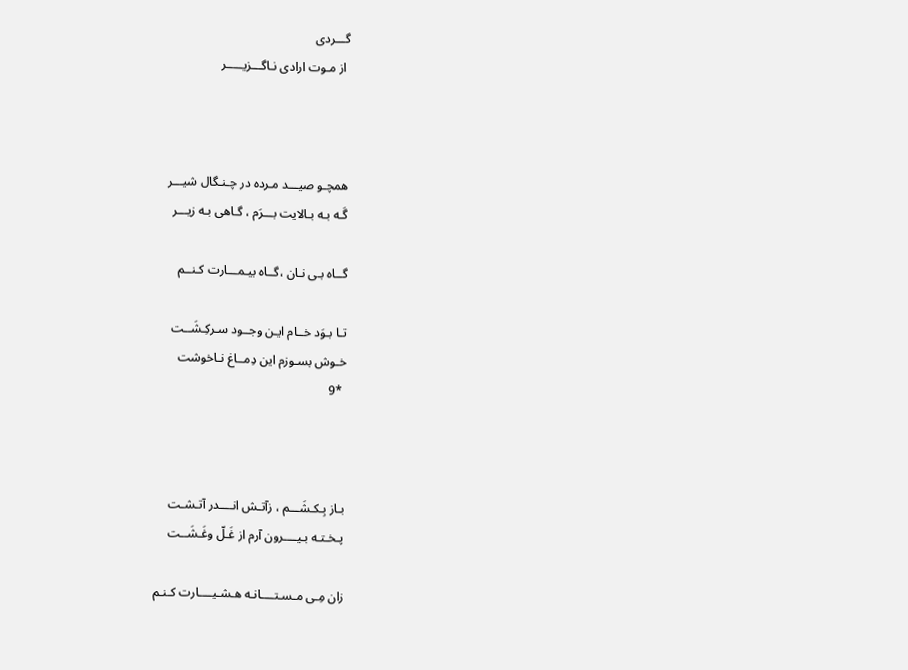گـــردی
 از مـوت ارادی نـاگـــزیـــــر



همچـو صیـــد مـرده در چـنـگال شیـــر
گَـه بـه بـالایت بـــرَم ، گـاهی بـه زیـــر

گــاه بـی نـان ،گــاه بیـمـــارت کـنــم

تـا بـوَد خــام ایـن وجــود سـرکِـشَــت
خـوش بسـوزم این دِمــاغ نـاخوشت
 *9



بـاز بِـکـشَـــم ، زآتـش انــــدر آتـشـت
پـخـتـه بـیــــرون آرم از غَـلّ وغَـشَــت

زان مِـی مـسـتــــانـه هـشـیــــارت کـنـم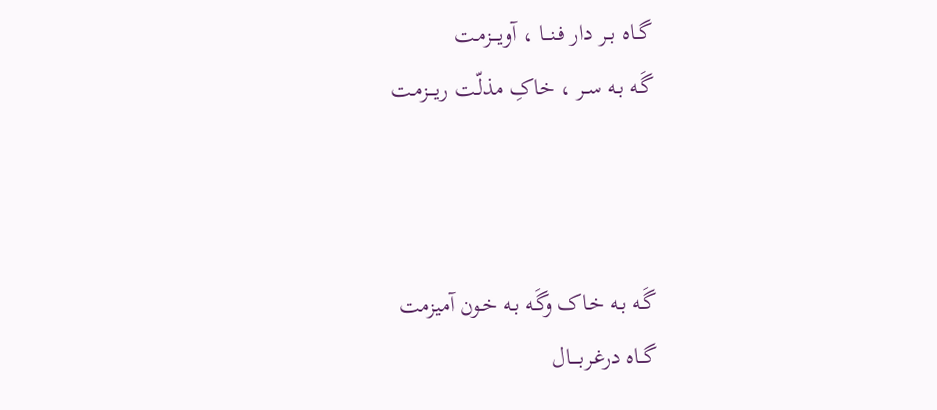گــاه بــر دار فـنـــا ، آویـــزمـت
گَـه بـه ســر ، خاکِ مذلّـت ریـــزمـت



گَـه بـه خـاک وگَـه بـه خـون آمیزمت
گــاه درغـربــــال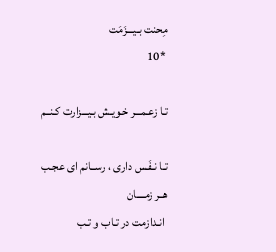مِحنت بـیـــزَمَت
 *10

تـا زعـمـــر خـویـش بـیـــزارت کـنــم

تـا نـفَـس داری ، رســانم ای عجـب
هــر زمــــان
 انـدازمت در تـاب و تـب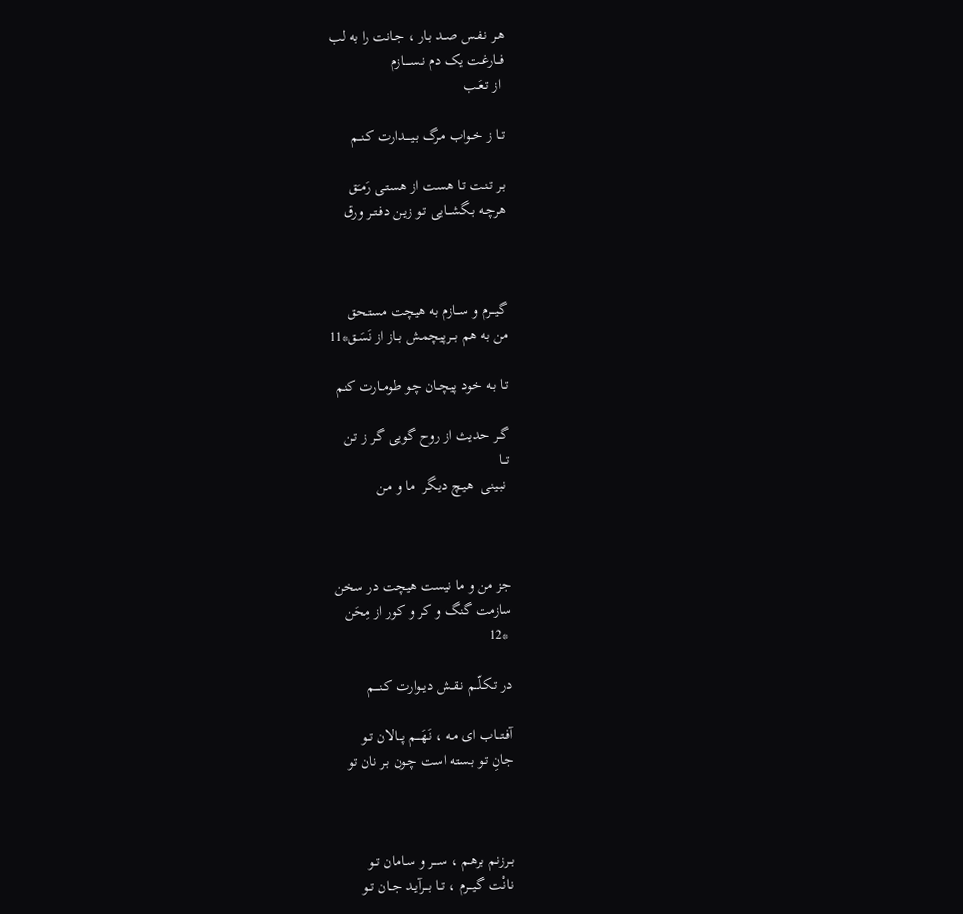هـر نـفـس صــد بـار ، جـانت را به لب
فـــارغـت یک دم نـســـــازم
 از تـعَـب

تــا ز خــواب مـرگ بـیــــدارت کـنــم

بـر تـنـت تـا هست از هستـی رَمـَق
هرچـه بـگشـــایی تـو زیـن دفـتــر ورق



گـیـــرم و ســـازم به هیچت مستـحق
من به هم بـــرپیچمـش بــاز از نَسَـق*11

تـا بـه خـود پیچــان چـو طومــارت کنم

گــر حدیث از روح گویی گـر ز تـن
تـــا
 نبـینی  هیـچ دیـگر  ما و مـن



جز من و ما نیست هیچت در سخن
سازمت گنگ و کر و کور از مِحَن
 *12

در تـکـلّــم نـقــش دیــوارت کـنــــم

آفـتـــاب ای مـه ، نَـهَـــم پـــالان تــو
جانِ تـو بـسته است چـون بـر نان تو



بــرزنـم برهـم ، ســــر و سـامان تــو
نـانْت گـیـــرم ، تــا بـــرآیـد جــان تــو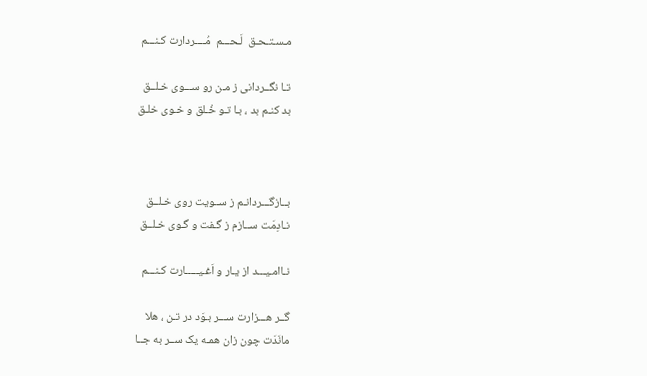مـسـتـحـق  لَـحـــم  مُــــردارت کـنـــم

تـا نگــردانی ز مـن رو ســـوی خـلــق
بد کنـم بد ، بـا تـو خُـلق و خـوی خلـق



بــازگـــردانـم ز ســویت روی خـلــق
نـادِمَت ســازم ز گـفت و گـوی خـلــق

نـاامـیـــد از یـار و اَغـیـــــارت کـنـــم

گــر هـــزارت ســـر بـوَد در تـن ، هلا
مانَدَت چون زان همـه یک ســر به جــا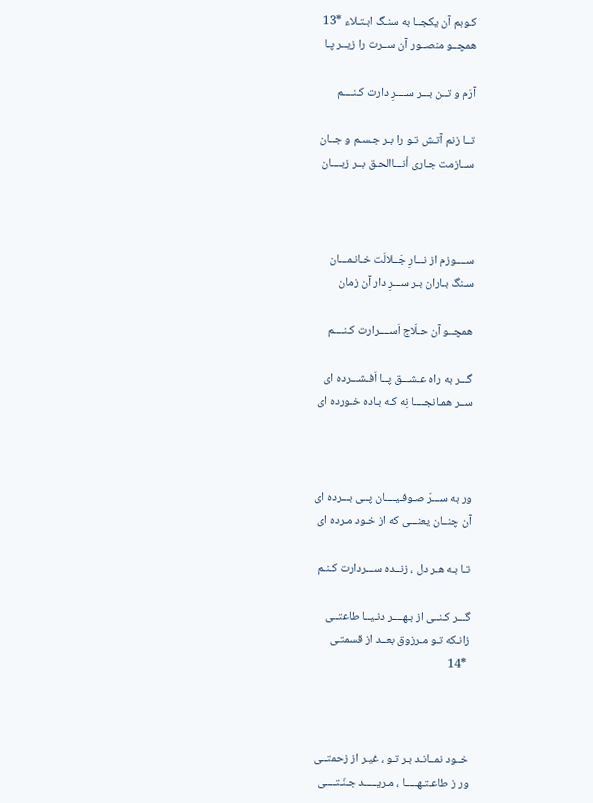کـوبم آن یکجــا به سنـگ ابـتـلاء *13
همچــو منصــور آن ســرت را زیــر پـا

آرَم و تــن بـــر ســــرِ دارت کـنــــم

تــا زنم آتـش تـو را بـر جـسـم و جــان
ســازمت جـاری أنـــاالحـق بــر زبــــان



ســــوزم از نـــارِ جَــلالَت خـانـمـــان
سـنگ بـاران بـر ســـرِ دار آن زمان

همچــو آن حـلّاج اَســــرارت کـنــــم

گـــر به راه عـشـــق پــا اَفـشـــرده ای
ســر همـانجــــا نِه کـه بـاده خـورده ای



ور به ســـرّ صـوفـیــــان پــی بـــرده ای
آن چنــان یعنـــی که از خـود مـرده ای

تـا بـه هـر دل ، زنــده ســـردارت کـنـم

گـــر کـنــی از بـهــــر دنـیــا طاعتــی
زانـکه تـو مـرزوق بعــد از قسمتـی
 *14



خــود نمــانـد بـر تـو ، غیـر از زحمتــی
ور ز طاعـتـهـــــا ، مـریـــــد جـنّـتــــی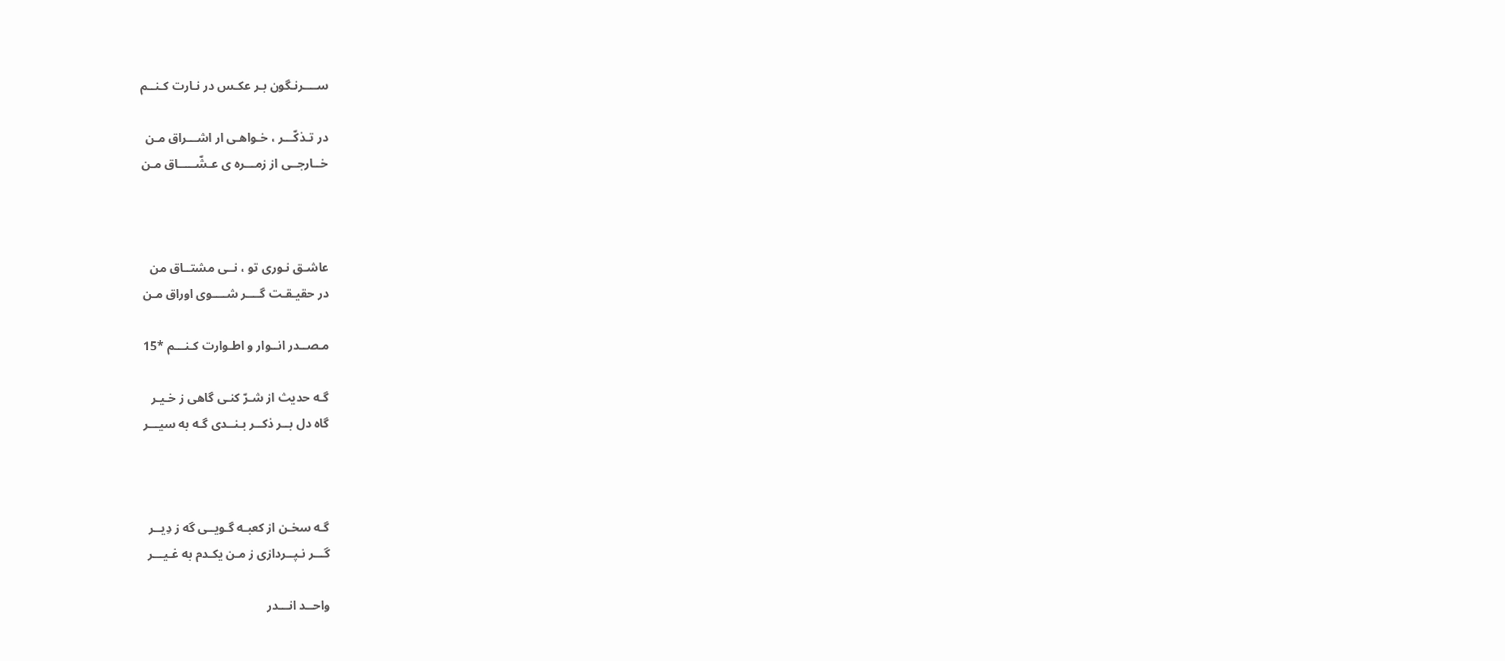ســــرنـگون بـر عکـس در نـارت کـنــم

در تـذکّـــر ، خـواهـی ار اشـــراق مـن
خــارجــی از زمـــره ی عـشّـــــاق مـن



عاشـق نـوری تو ، نــی مشتــاق من
در حقیـقـت گــــر شــــوی اوراق مـن

مـصــدر انــوار و اطـوارت کـنـــم *15

گـه حدیث از شـرّ کنـی گاهی ز خـیـر
گاه دل بــر ذکــر بـنــدی گـه به سیـــر



گـه سخـن از کعبـه گـویــی گه ز دِیــر
گـــر نـپــردازی ز مـن یکـدم به غـیـــر

واحــد انـــدر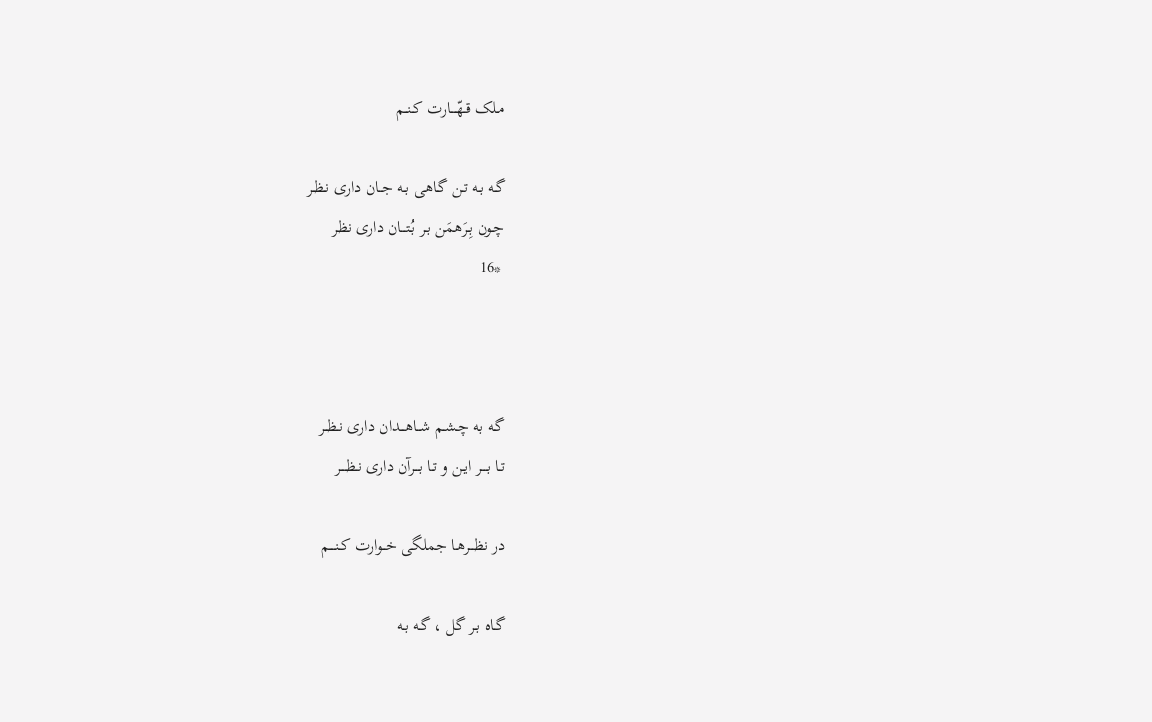مـلک قـهّــــارت کـنــم

گـه بـه تـن گـاهی بـه جــان داری نـظـر
چـون بِـرَهمَن بـر بُـتـــان داری نظر
 *16



گـه به چـشـم شــاهـــدان داری نـظــر
تـا بــــر ایـن و تـا بـــرآن داری نـظــــر

در نظـــرهـا جملگی خــوارت کـنــــم

گـاه بـر گل ، گـه بـه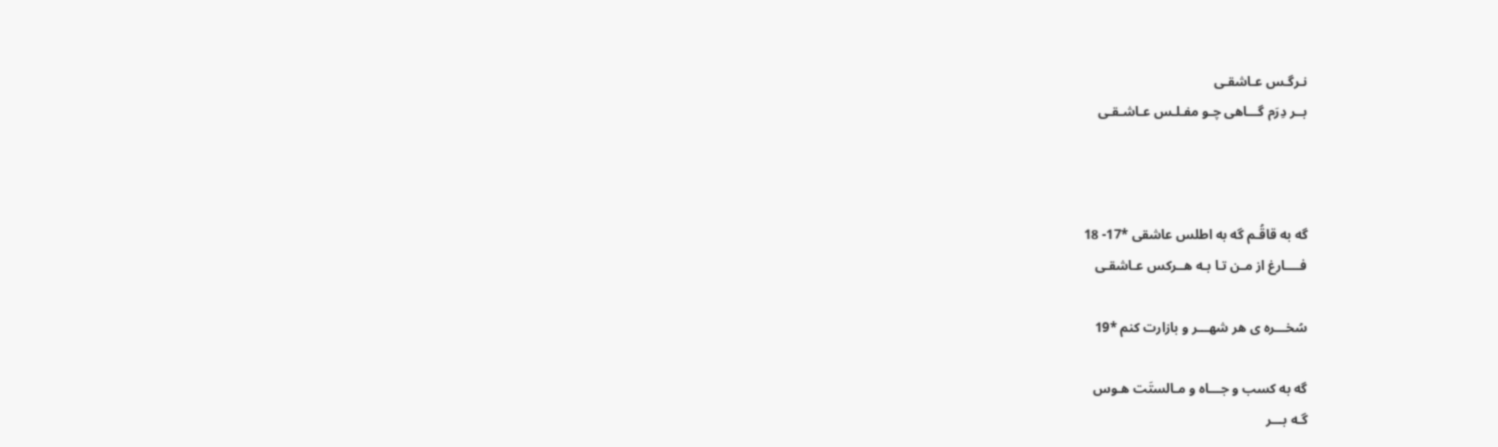نـرگـس عـاشقـی
بــر دِرَم گـــاهی چـو مفـلـس عـاشـقـی



گه به قاقُـم گه به اطلس عاشقی *17- 18
فــــارغ از مـن تـا بـه هــرکس عـاشقـی

سُخـــره ی هر شهـــر و بازارت کنم *19

گه به کسب و جـــاه و مـالستَت هـوس
گـه بـــر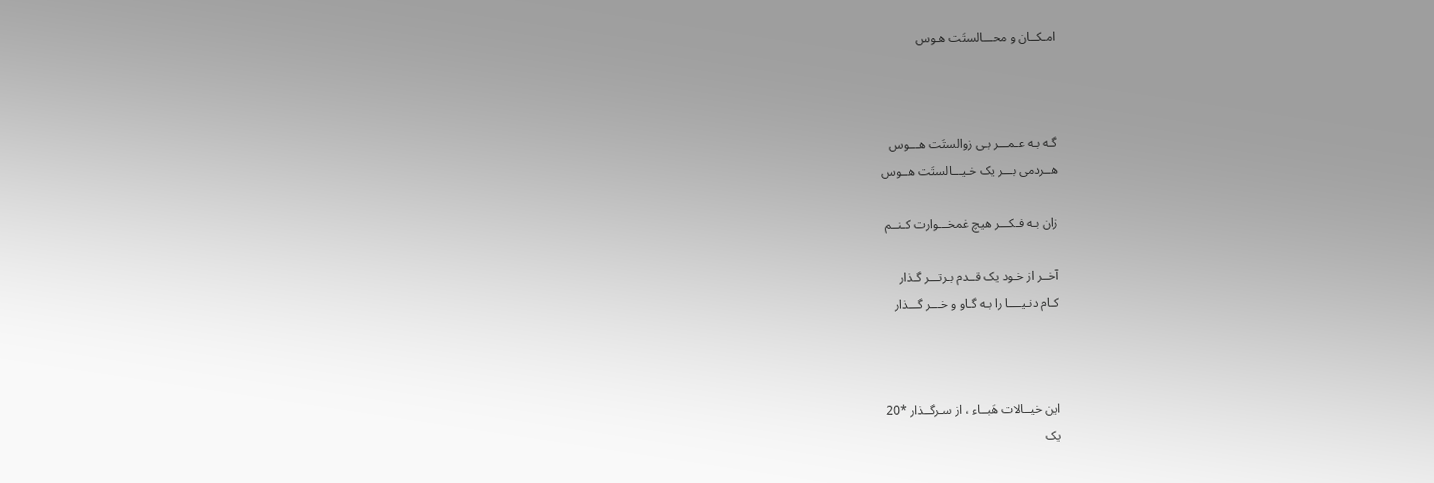امـکــان و محـــالستَت هـوس



گـه بـه عـمـــر بـی زوالستَت هـــوس
هــردمی بـــر یک خـیـــالستَت هــوس

زان بـه فـکـــر هیچ غمخـــوارت کـنــم

آخــر از خـود یک قــدم بـرتـــر گـذار
کـام دنـیــــا را بـه گـاو و خـــر گـــذار



این خیــالات هَبــاء ، از سـرگــذار *20
یک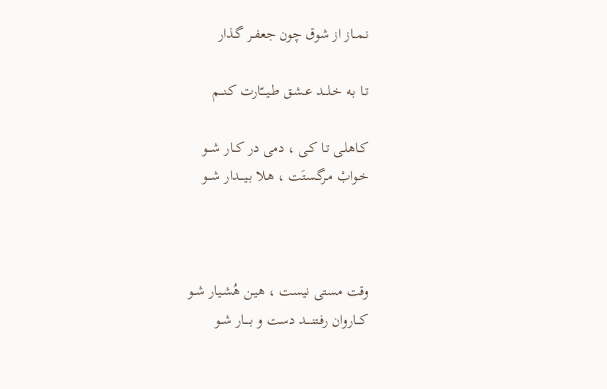نـمــاز از شوق چون جعفــر گـذار

تـا بـه خـلـــد عـشـق طـیـــّارت کـنـــم

کـاهلـی تـا کـی ، دمی در کــار شـــو
خـوابْ مـرگـستَت ، هـلا بـیـــدار شـــو



وقت مستی نیست ، هیـن هُشـیار شــو
کـــاروان رفـتنــــد دست و بــــار شــو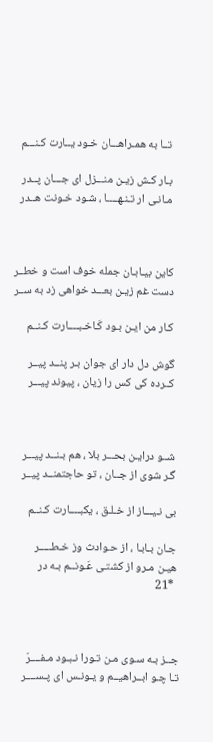تــا به همـراهـــان خـود یــارت کـنـــم

بـار کـش زیـن منـــزل ای جـــان پــدر
مـانـی ار تـنـهــــا ، شـود خـونت هــدر



کاین بیـابـان جمله خوف است و خطــر
دست غم زیـن بعـــد خواهی زد به ســر

کـار من ایـن بـود کَـاخـبــــارت کـنــم

گوش دل دار ای جوان بـر پنــد پیــر
کــرده کی کس را زیان ، پیوند پیـــر



شــو درایـن بحـــر بلا ، هم بـنــد پیـــر
گـر شوی از جــان ، تو حاجتمنــد پیــر

بی نـیـــاز از خـلـق ، یکبــــارت کـنــم

جـان بـابـا ، از حـوادث وز خـطـــــر
هیـن مـرو از کشتـی عَـونــم بـه در
 *21



جــز بـه سـوی مـن تـورا نـبـود مـفــــرّ
تـا چـو ابــراهیــم و یـونـس ای پـســــر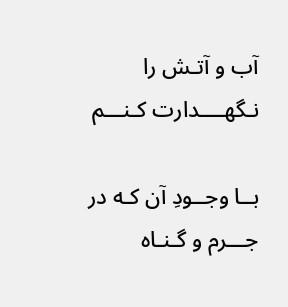آب و آتـش را نـگهــــدارت کـنـــم

بــا وجــودِ آن کـه در جـــرم و گـنـاه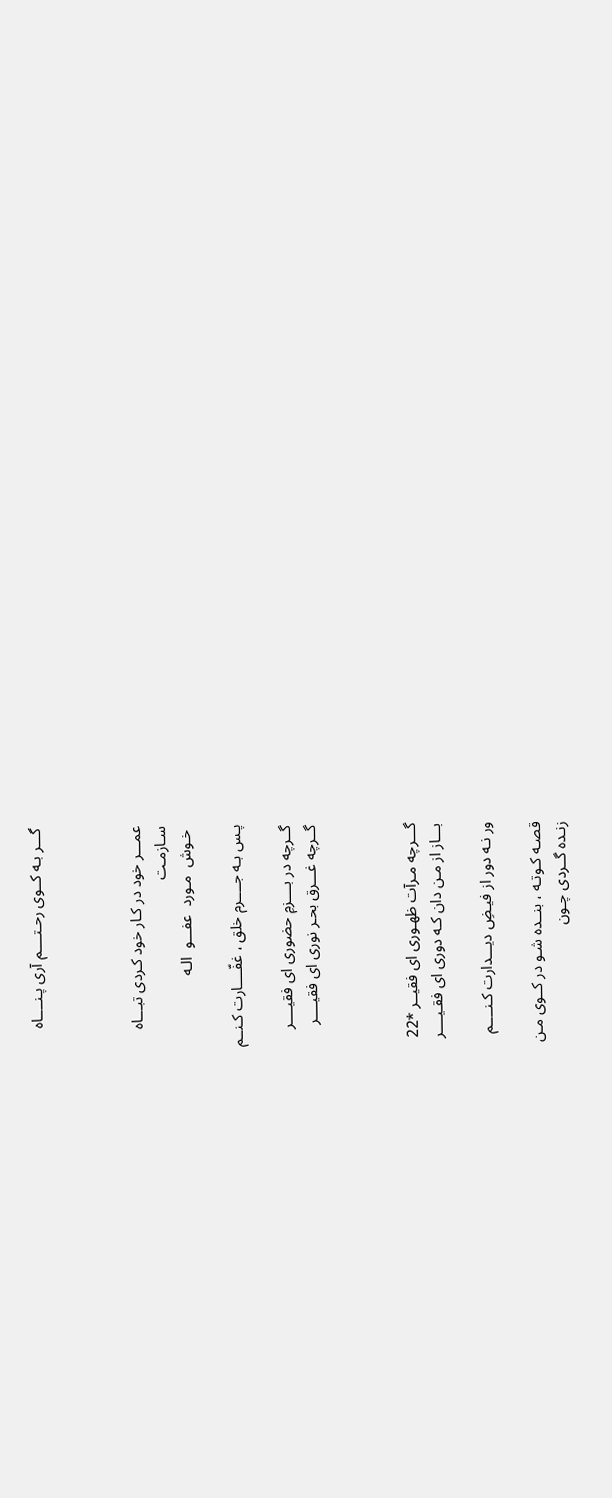گـــر بـه کــوی رحـتــــم آری پـنــــاه



عمـــر خود در کـار خود کـردی تبـــاه
سـازمـت
 خـوش  مـورد  عفـــو  الـه

پـس بـه جــــرم خلق ، غفّــــارت کـنــم

گــرچه در بــــزمِ حضوری ای فقیــــر
گــرچه غـــرق بحـر نوری ای فقیــــر



گـــرچه مـرآت ظهـوری ای فقیــر *22
بـــاز از مـن دان کـه دوری ای فقـیــــر

ور نـه دور از فیـضِ دیـــدارت کـنــــم

قصـه کـوتـه ، بنــده شـو در کــوی مـن
زنـده گــردی چـون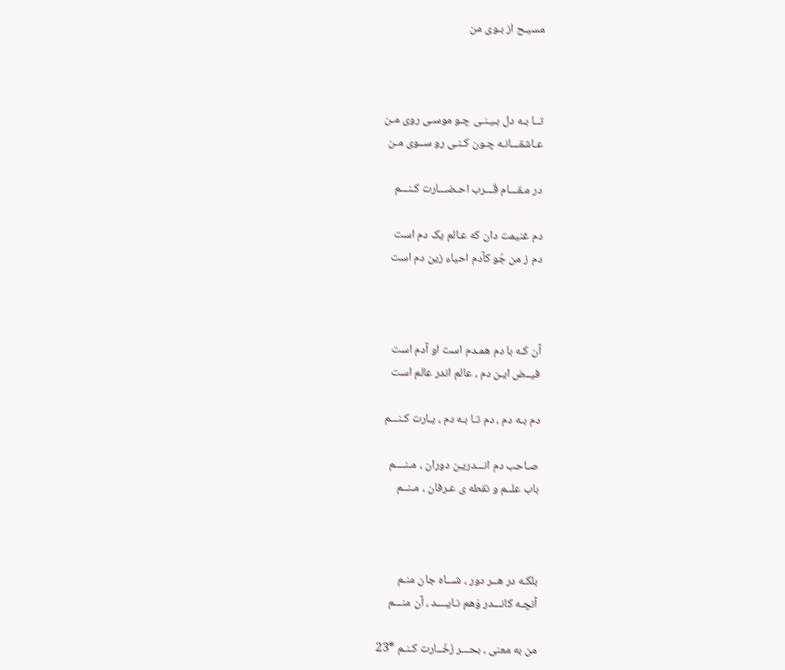مسیـح از بـوی من



تــا بـه دل بـیـنـی چـو موسـی روی مـن
عـاشقـــانـه چـون کـنـی رو ســوی مـن

در مـقـــام قُـــرب احـضـــارت کـنـــم

دم غنیمت دان که عـالم یک دم است
دم ز من جُو کآدم احیاء زین دم است



آن کـه با دم همـدم است او آدم است
فیــض ایـن دم ، عالم اندر عالم است

دم بـه دم ، دم تـا بـه دم ، یـارت کـنـــم

صـاحب دم انـــدریـن دوران ، مـنــــم
باب علــم و نقطه ی عـرفان ، مـنــم



بلکـه در هــر دور ، شـــاه جان منـم
آنچـه کانـــدر وَهم نـایــــد ، آن منـــم

من به معنی ، بحـــر زَخّــارت کـنـم *23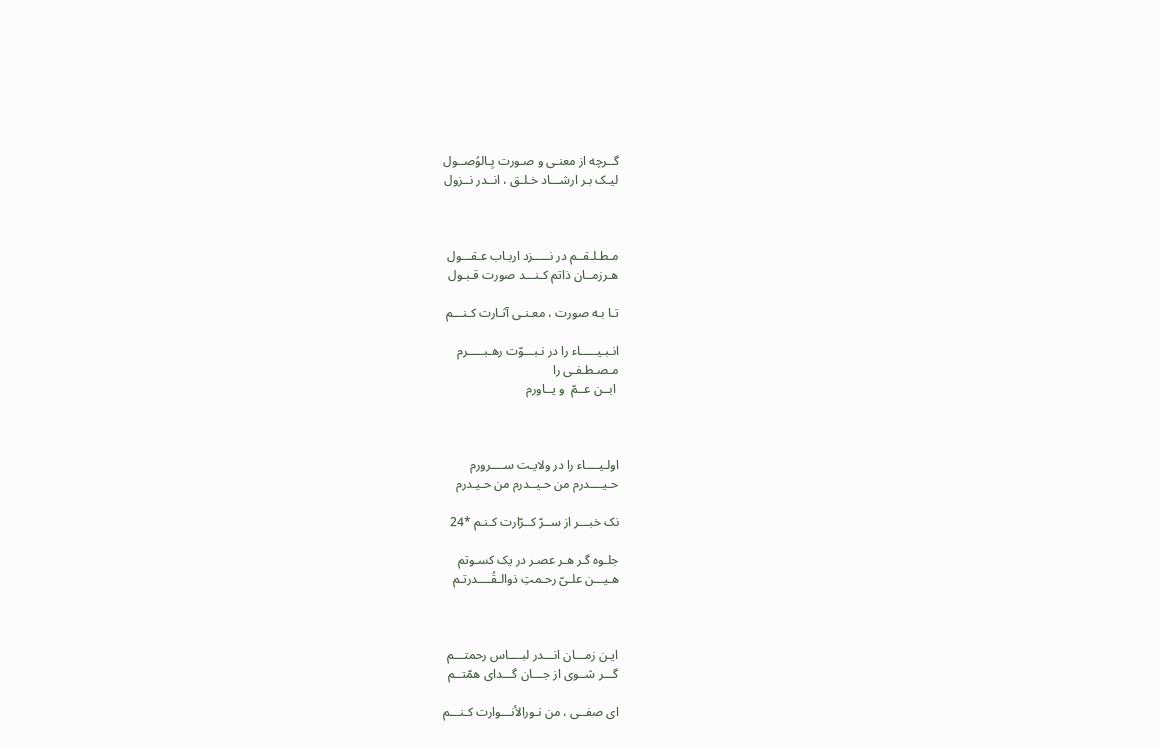گــرچه از معنـی و صـورت بِـالوُصــول
لیـک بـر ارشـــاد خـلـق ، انــدر نــزول



مـطـلـقــم در نـــــزد اربـاب عـقـــول
هـرزمــان ذاتم کـنـــد صورت قـبـول

تـا بـه صورت ، معـنـی آثـارت کـنـــم

انـبـیـــــاء را در نـبـــوّت رهـبـــــرم
مـصـطـفـی را
 ابــن عــمّ  و یــاورم



اولـیــــاء را در ولایـت ســــرورم
حـیــــدرم من حـیــدرم من حـیـدرم

نک خبـــر از ســرّ کــرّارت کـنـم *24

جلـوه گـر هـر عصـر در یک کسـوتم
هـیـــن علـیّ رحـمتِ ذوالـقُــــدرتـم



ایـن زمـــان انـــدر لبــــاس رحمتـــم
گـــر شــوی از جـــان گـــدای همّتــم

ای صفــی ، من نـورالأنـــوارت کـنـــم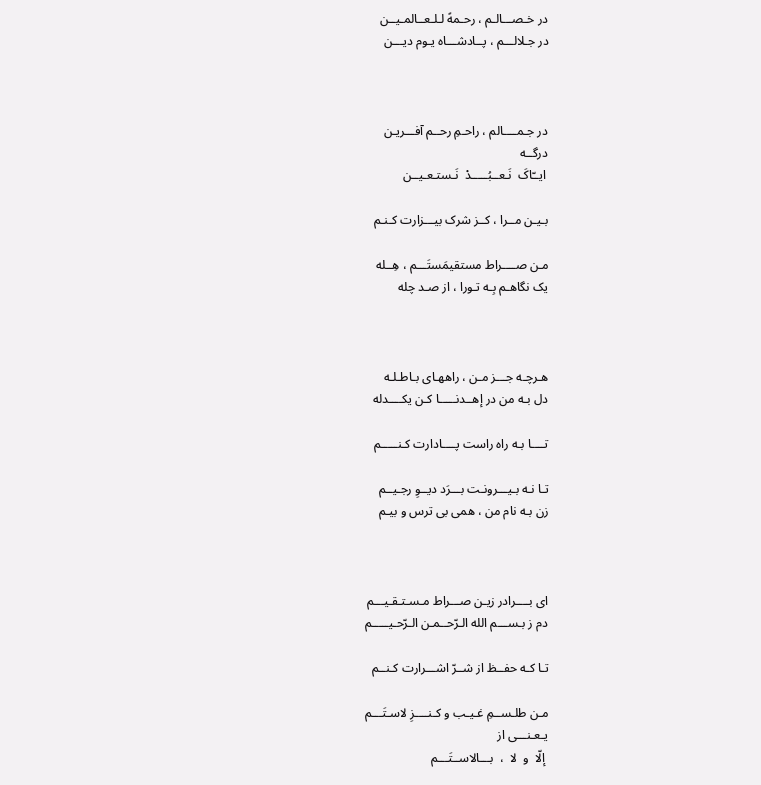در خـصـــالـم ، رحـمهً لـلـعــالمـیــن
در جـلالـــم ، پــادشـــاه یـوم دیـــن



در جـمــــالم ، راحـمِ رحــم آفـــریـن
درگــه
 ایــّاکَ  نَـعــبُـــــدْ  نَـستـعـیــن

بـیـن مــرا ، کــز شرک بیـــزارت کـنـم

مـن صــــراط مستقیمَستَـــم ، هِــله
یک نگاهـم بِـه تـورا ، از صـد چله



هـرچـه جـــز مـن ، راههـای بـاطـلـه
دل بـه من در إهــدنـــــا کـن یکــــدله

تــــا بـه راه راست پــــادارت کـنـــــم

تـا نـه بـیـــرونـت بـــرَد دیــوِ رجـیــم
زن بـه نام من ، همی بی ترس و بیـم



ای بــــرادر زیـن صـــراط مـسـتـقـیـــم
دم ز بـســـم الله الـرّحــمـن الـرّحـیـــــم

تـا کـه حفــظ از شــرّ اشـــرارت کـنــم

مـن طلـســمِ غـیـب و کـنــــزِ لاسـتَـــم
یـعـنـــی از
 إلّا  و  لا  ،  بـــالاســتَـــم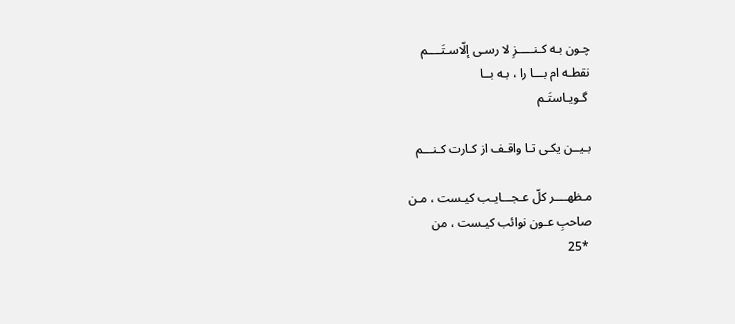چـون بـه کـنـــــزِ لا رسـی إلّاسـتَــــم
نقطـه ام بـــا را ، بـه بــا
 گـویـاستَـم

بـیــن یکـی تـا واقـف از کـارت کـنـــم

مـظهــــر کلّ عـجـــایـب کیـست ، مـن
صاحبِ عـون نوائب کیـست ، من
 *25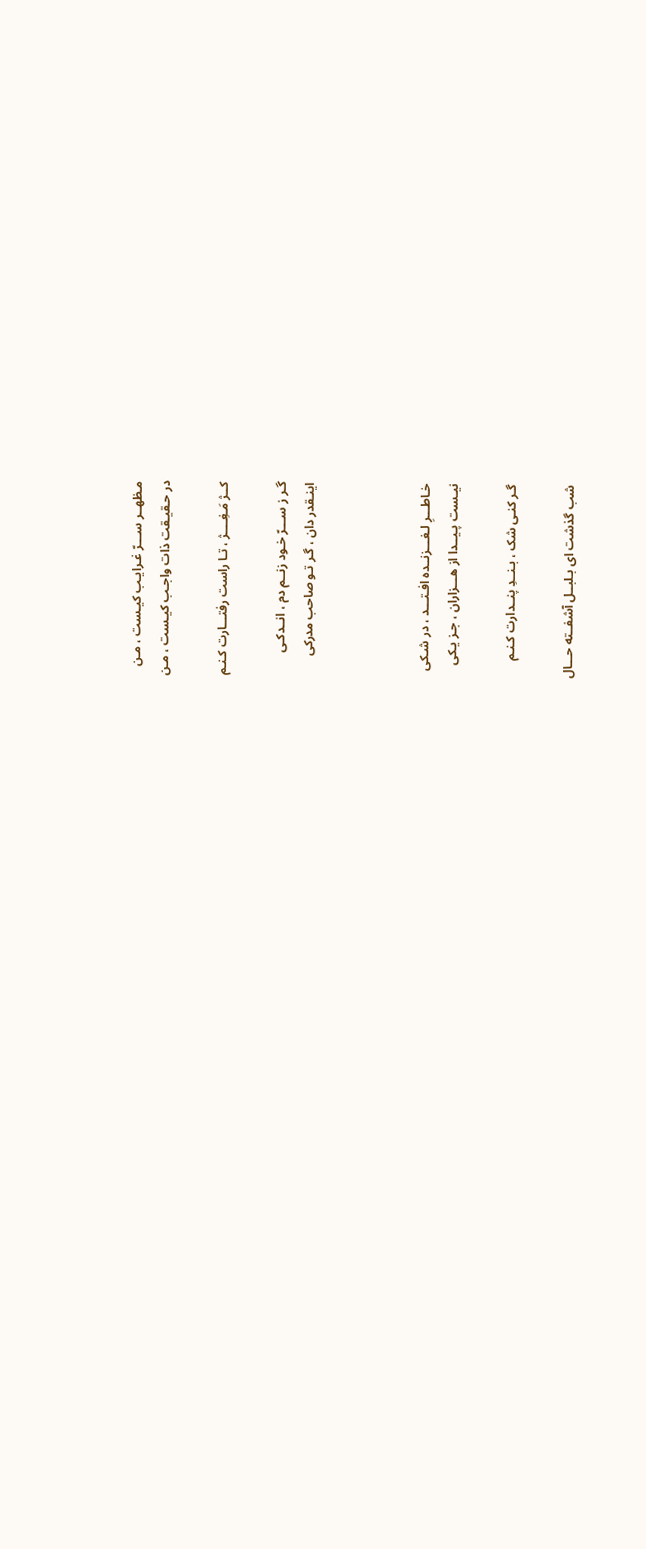مـظهــر ســـرّ غـرایـب کیـست ، مـن
در حـقیـقت ذات واجـب کیـست ، مـن

کــژ مَـغِــــژ ، تـا راست رفتـــارت کـنـم

گـر ز ســـرّ خـود زنــم دم ، انــدکـی
اینـقدر دان ، گـر تـو صاحب مدرکی



خـاطـــرِ لـغـــزنــده افـتـــد ، در شـکی
نیـست پـیــدا از هـــزاران ، جـز یـکی

گـر کنـی شک ، بـنــدِ پنــدارت کـنـم

شب گذشت ای بـلبــل آشفــته حـــال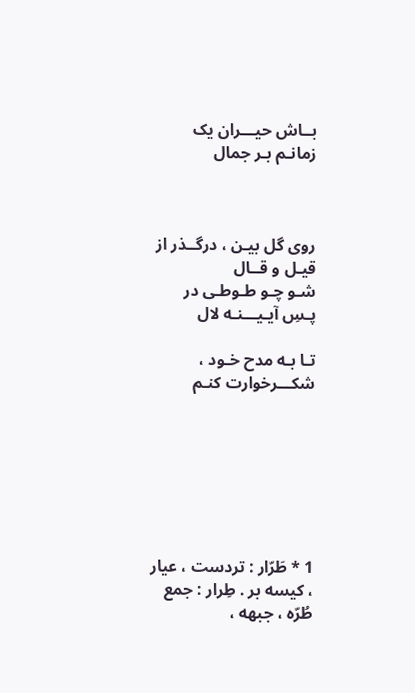بــاش حیـــران یک زمانـم بـر جمال



روی گل بیـن ، درگــذر از قیـل و قــال
شـو چـو طـوطـی در پـسِ آیـیـــنـه لال

تـا بـه مدح خـود ، شکـــرخوارت کنـم







1 * طَرّار : تردست ، عیار ، کیسه بر . طِرار : جمع طُرّه ، جبهه ،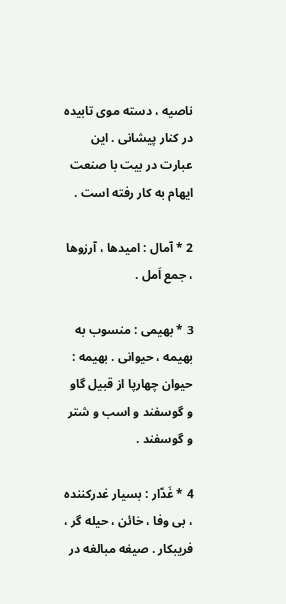ناصیه ، دسته موی تابیده در کنار پیشانی . این عبارت در بیت با صنعت ایهام به کار رفته است .

2 * آمال : امیدها ، آرزوها ، جمع اَمل .

3 * بهیمی : منسوب به بهیمه ، حیوانی . بهیمه : حیوان چهارپا از قبیل گاو و گوسفند و اسب و شتر و گوسفند .

4 * غَدّار : بسیار غدرکننده ، بی وفا ، خائن ، حیله گر ، فریبکار . صیغه مبالغه در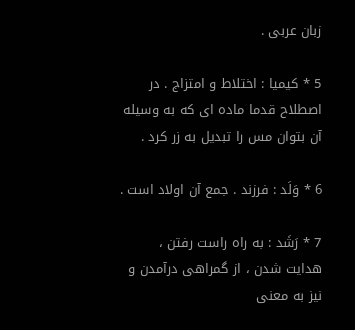زبان عربی .

5 * کیمیا : اختلاط و امتزاج . در اصطلاح قدما ماده ای که به وسیله آن بتوان مس را تبدیل به زر کرد .

6 * وَلَد : فرزند . جمع آن اولاد است .

7 * رَشَد : به راه راست رفتن ، هدایت شدن ، از گمراهی درآمدن و نیز به معنی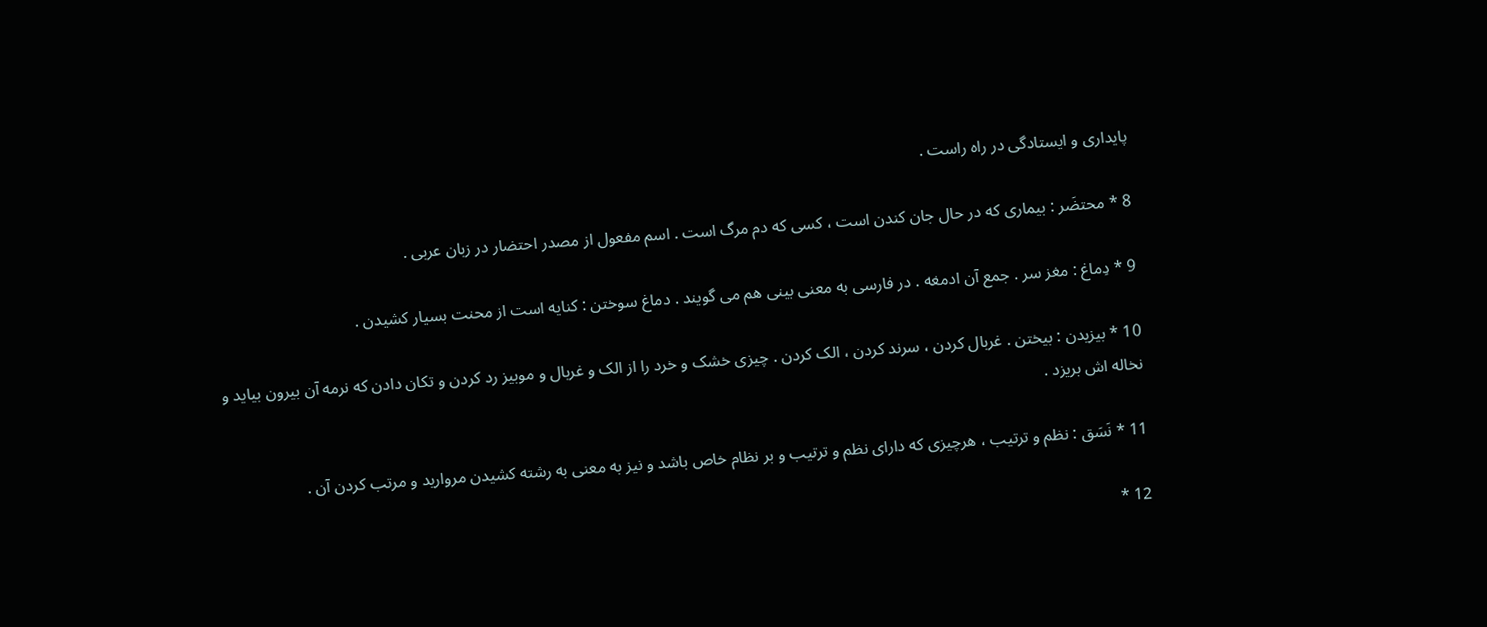پایداری و ایستادگی در راه راست .

8 * محتضَر : بیماری که در حال جان کندن است ، کسی که دم مرگ است . اسم مفعول از مصدر احتضار در زبان عربی .

9 * دِماغ : مغز سر . جمع آن ادمغه . در فارسی به معنی بینی هم می گویند . دماغ سوختن : کنایه است از محنت بسیار کشیدن .

10 * بیزیدن : بیختن . غربال کردن ، سرند کردن ، الک کردن . چیزی خشک و خرد را از الک و غربال و موبیز رد کردن و تکان دادن که نرمه آن بیرون بیاید و نخاله اش بریزد .

11 * نَسَق : نظم و ترتیب ، هرچیزی که دارای نظم و ترتیب و بر نظام خاص باشد و نیز به معنی به رشته کشیدن مروارید و مرتب کردن آن .

12 *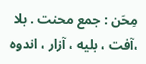مِحَن : جمع محنت . بلا ،آفت ، بلیه ، آزار ، اندوه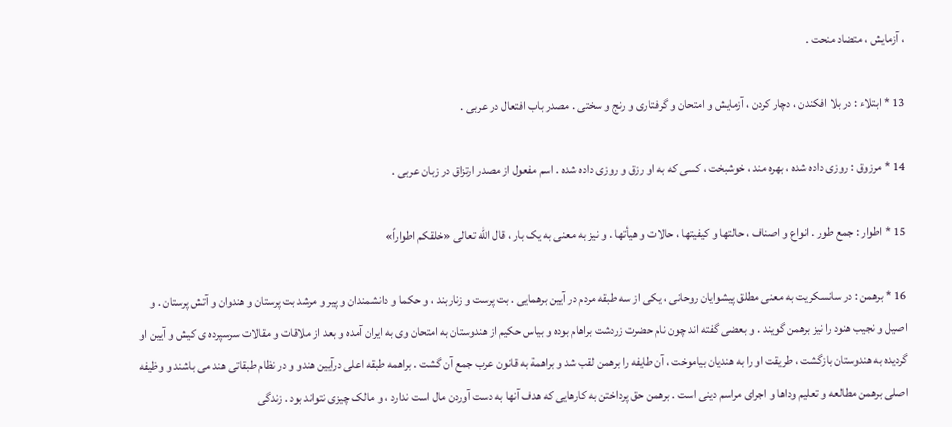، آزمایش ، متضاد منحت .

13 * ابتلاء : در بلا افکندن ، دچار کردن ، آزمایش و امتحان و گرفتاری و رنج و سختی . مصدر باب افتعال در عربی .

14 * مرزوق : روزی داده شده ، بهره مند ، خوشبخت ، کسی که به او رزق و روزی داده شده . اسم مفعول از مصدر ارتزاق در زبان عربی .

15 * اطوار : جمع طور . انواع و اصناف ، حالتها و کیفیتها ، حالات و هیأتها . و نیز به معنی به یک بار ، قال اللّه تعالی «خلقکم اطواراً»

16 * برهمن : در سانسکریت به معنی مطلق پیشوایان روحانی ، یکی از سه طبقه مردم در آیین برهمایی . بت پرست و زناربند ، و حکما و دانشمندان و پیر و مرشد بت پرستان و هندوان و آتش پرستان . و اصیل و نجیب هنود را نیز برهمن گویند . و بعضی گفته اند چون نام حضرت زردشت براهام بوده و بیاس حکیم از هندوستان به امتحان وی به ایران آمده و بعد از ملاقات و مقالات سرسپرده ی کیش و آیین او گردیده به هندوستان بازگشت ، طریقت او را به هندیان بیاموخت ، آن طایفه را برهمن لقب شد و براهمة به قانون عرب جمع آن گشت . براهمه طبقه اعلی درآیین هندو و در نظام طبقاتی هند می باشند و وظیفه اصلی برهمن مطالعه و تعلیم وداها و اجرای مراسم دینی است . برهمن حق پرداختن به کارهایی که هدف آنها به دست آوردن مال است ندارد ، و مالک چیزی نتواند بود . زندگی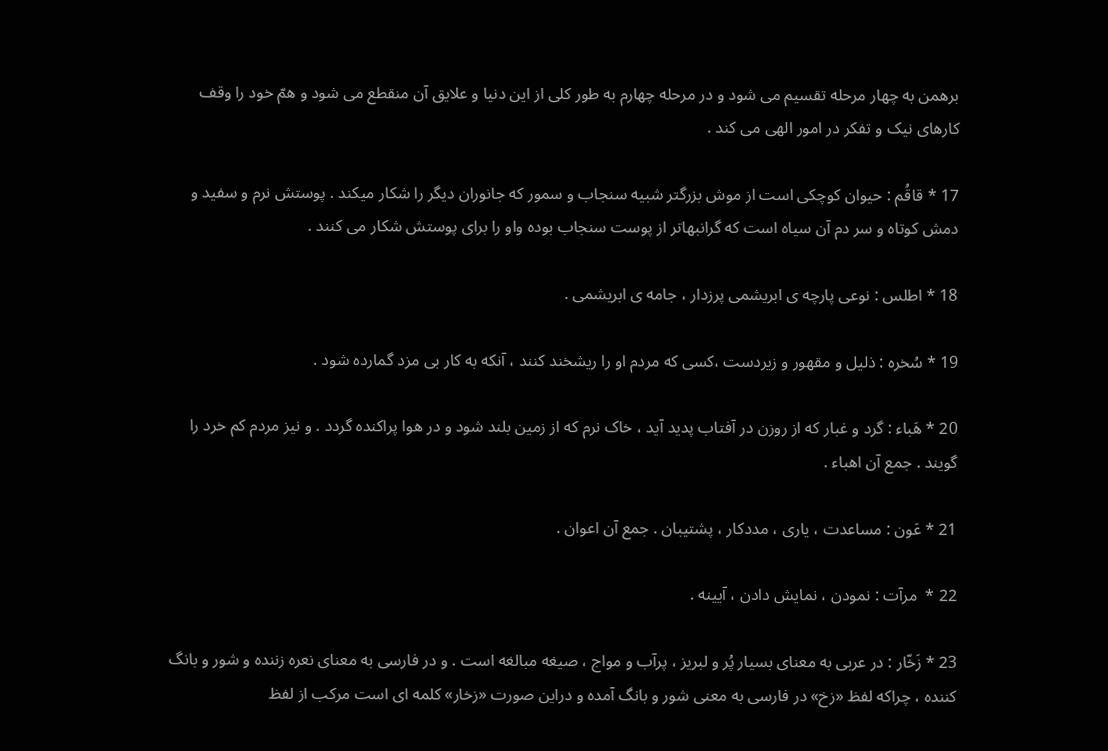برهمن به چهار مرحله تقسیم می شود و در مرحله چهارم به طور کلی از این دنیا و علایق آن منقطع می شود و همّ خود را وقف کارهای نیک و تفکر در امور الهی می کند .

17 * قاقُم : حیوان کوچکی است از موش بزرگتر شبیه سنجاب و سمور که جانوران دیگر را شکار میکند . پوستش نرم و سفید و دمش کوتاه و سر دم آن سیاه است که گرانبهاتر از پوست سنجاب بوده واو را برای پوستش شکار می کنند .

18 * اطلس : نوعی پارچه ی ابریشمی پرزدار ، جامه ی ابریشمی .

19 * سُخره : ذلیل و مقهور و زیردست ،کسی که مردم او را ریشخند کنند ، آنکه به کار بی مزد گمارده شود .

20 * هَباء : گرد و غبار که از روزن در آفتاب پدید آید ، خاک نرم که از زمین بلند شود و در هوا پراکنده گردد . و نیز مردم کم خرد را گویند . جمع آن اهباء .

21 * عَون : مساعدت ، یاری ، مددکار ، پشتیبان . جمع آن اعوان .

22 *  مرآت : نمودن ، نمایش دادن ، آیینه .

23 * زَخّار : در عربی به معنای بسیار پُر و لبریز ، پرآب و مواج ، صیغه مبالغه است . و در فارسی به معنای نعره زننده و شور و بانگ کننده ، چراکه لفظ «زخ» در فارسی به معنی شور و بانگ آمده و دراین صورت «زخار» کلمه ای است مرکب از لفظ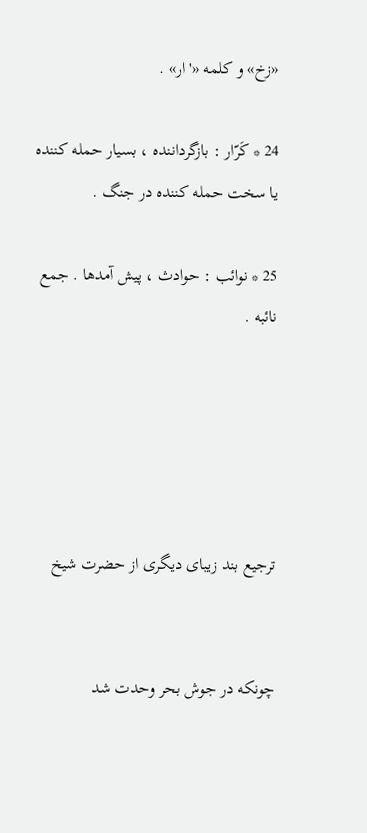«زخ» و کلمه «'ار» .

24 * کَرّار : بازگرداننده ، بسیار حمله کننده یا سخت حمله کننده در جنگ .

25 * نوائب : حوادث ، پیش آمدها . جمع نائبه .





ترجیع بند زیبای دیگری از حضرت شیخ


چونکه در جوش بحر وحدت شد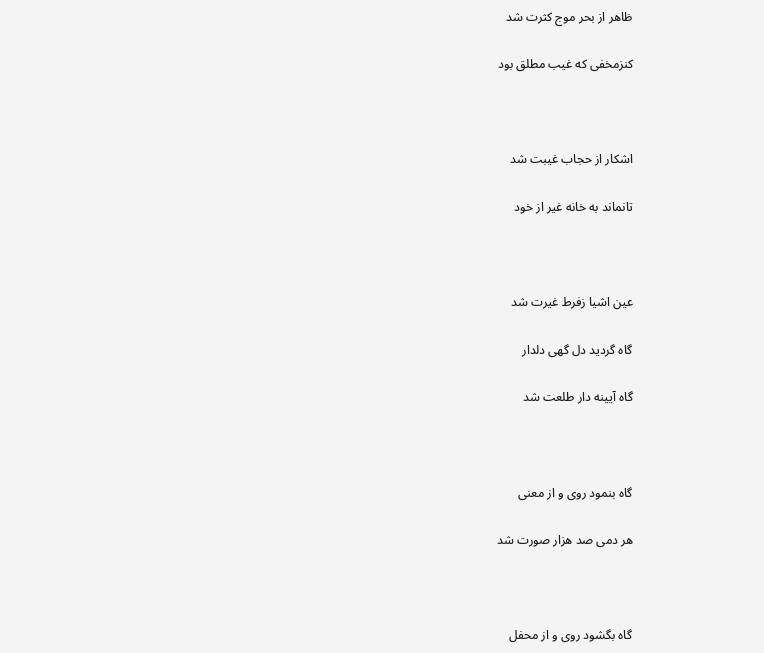ظاهر از بحر موج کثرت شد

کنزمخفی که غیب مطلق بود



اشکار از حجاب غیبت شد

تانماند به خانه غیر از خود



عین اشیا زفرط غیرت شد

گاه گردید دل گهی دلدار

گاه آیینه دار طلعت شد



گاه بنمود روی و از معنی

هر دمی صد هزار صورت شد



گاه بگشود روی و از محفل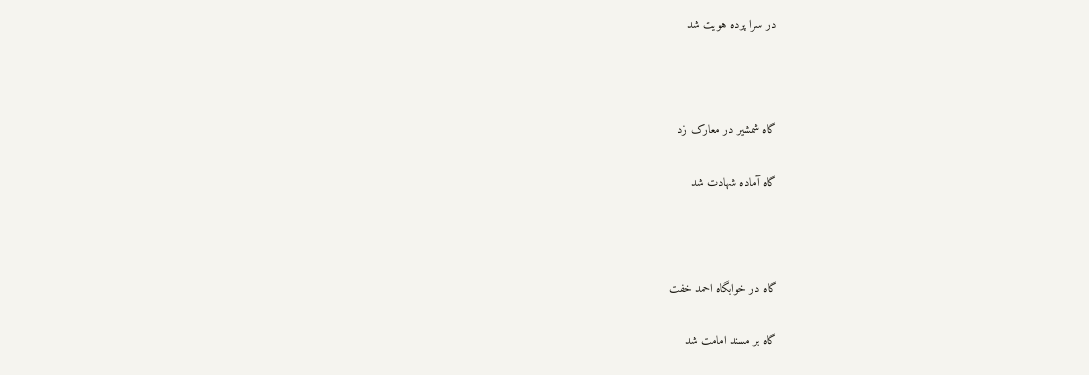در سرا پرده هویت شد



گاه شمشیر در معارک زد

گاه آماده شهادت شد



گاه در خوابگاه احمد خفت

گاه بر مسند امامت شد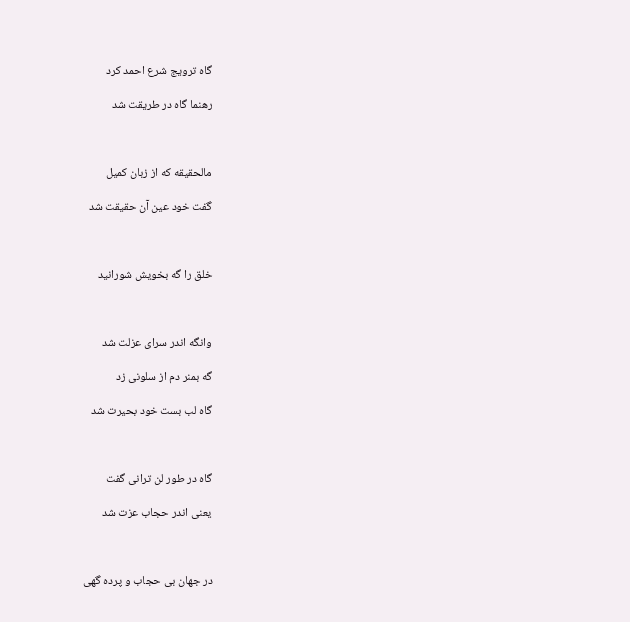گاه ترویج شرع احمد کرد

رهنما گاه در طریقت شد



مالحقیقه که از زبان کمیل

گفت خود عین آن حقیقت شد



خلق را گه بخویش شورانید



وانگه اندر سرای عزلت شد

گه بمنر دم از سلونی زد

گاه لب بست خود بحیرت شد



گاه در طور لن ترانی گفت

یعنی اندر حجاب عزت شد



در جهان بی حجاب و پرده گهی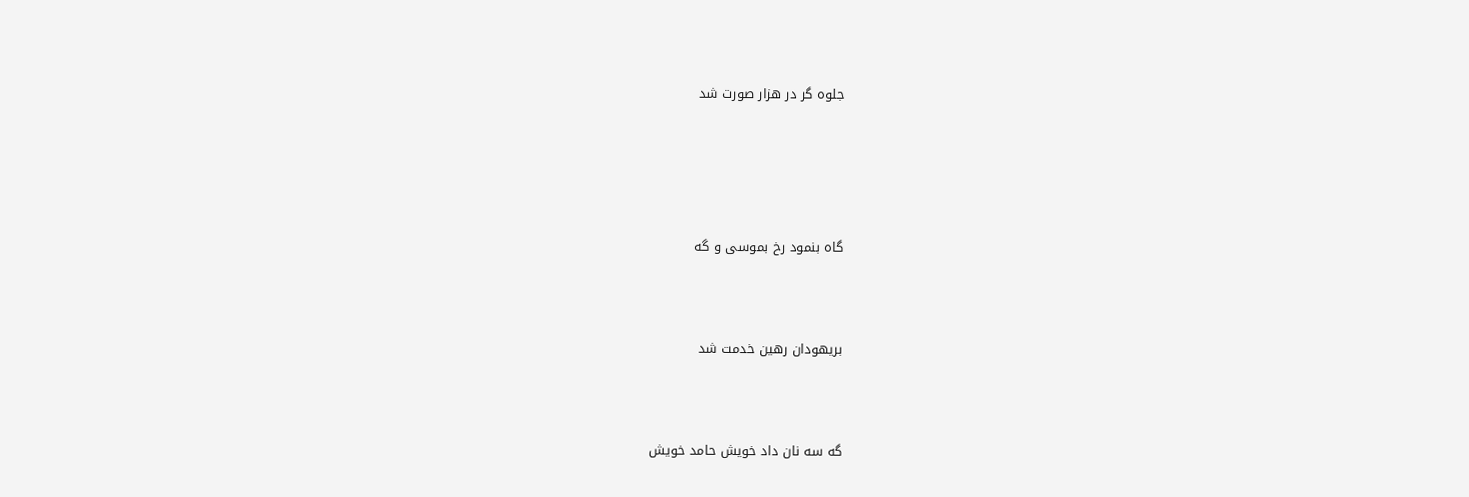جلوه گر در هزار صورت شد





گاه بنمود رخ بموسی و گه



بریهودان رهین خدمت شد



گه سه نان داد خویش حامد خویش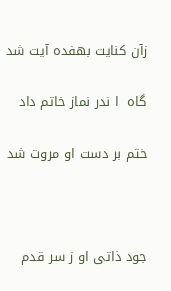زآن کنایت بهفده آیت شد

گاه  ا ندر نماز خاتم داد

ختم بر دست او مروت شد



جود ذاتی او ز سر قدم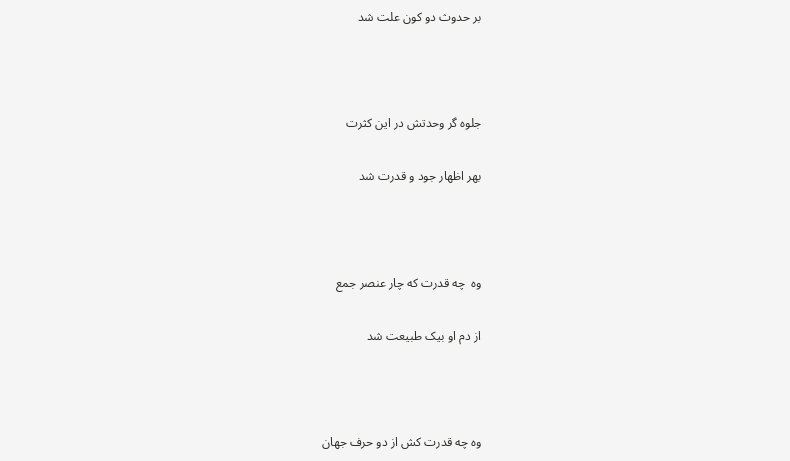بر حدوث دو کون علت شد



جلوه گر وحدتش در این کثرت

بهر اظهار جود و قدرت شد



وه  چه قدرت که چار عنصر جمع

از دم او بیک طبیعت شد



وه چه قدرت کش از دو حرف جهان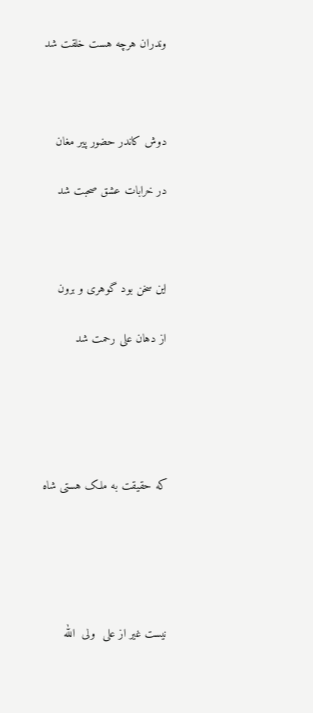وندران هرچه هست خلقت شد



دوش کاندر حضور پیر مغان

در خرابات عشق صحبت شد



این سخن بود گوهری و برون

از دهان علی رحمت شد





که حقیقت به ملک هستی شاه





نیست غیر از علی  ولی  الله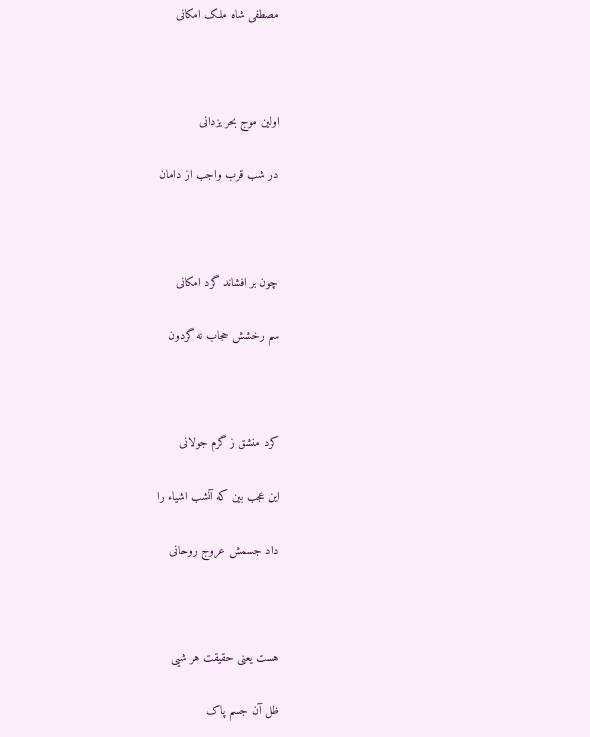مصطفی شاه ملک امکانی



اولین موج بحر یزدانی

در شب قرب واجب از دامان



چون بر افشاند گرد امکانی

سم رخشش حجاب نه گردون



کرد منشق ز گرم جولانی

این عجب بین که آنشب اشیاء را

داد جسمش عروج روحانی



هست یعنی حقیقت هر شیی

ظل آن جسم پاک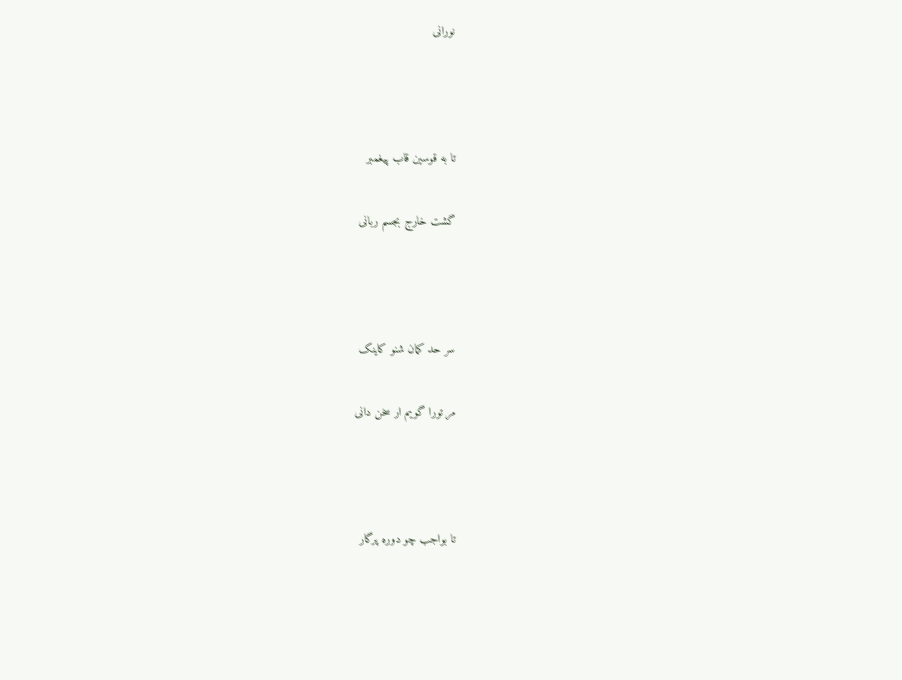نورانی



تا به قوسین قاب پیغمبر

گشت خارج بجسم ربانی



سر حد کمان شنو کاینک

مر تورا گویم ار سخن دانی



تا بواجب چو دوره پرگار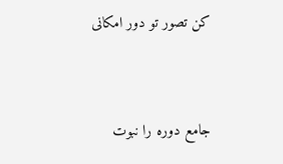کن تصور تو دور امکانی



جامع دوره را نبوت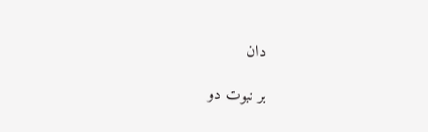دان

بر نبوت دو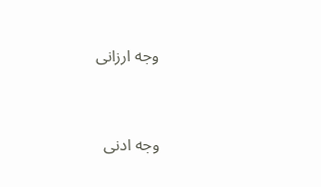وجه ارزانی



وجه ادنی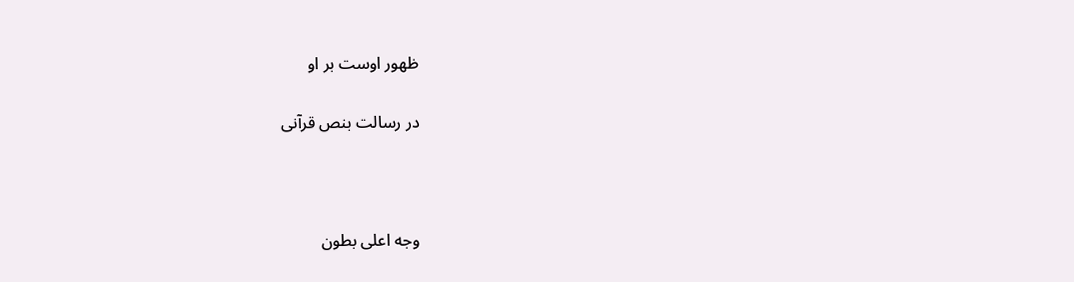ظهور اوست بر او

در رسالت بنص قرآنی



وجه اعلی بطون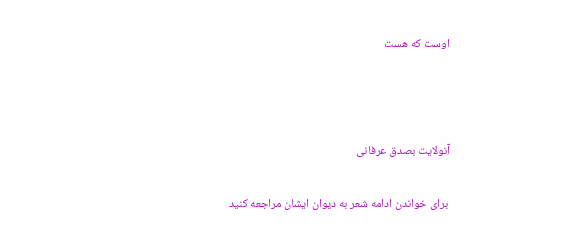اوست که هست



آنولایت بصدق عرفانی

 برای خواندن ادامه شعر به دیوان ایشان مراجعه کنید